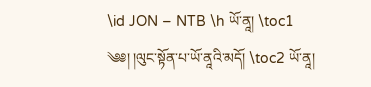\id JON – NTB \h ཡོ་ནཱ། \toc1 ༄༅། །ལུང་སྟོན་པ་ཡོ་ནཱའི་མདོ། \toc2 ཡོ་ནཱ།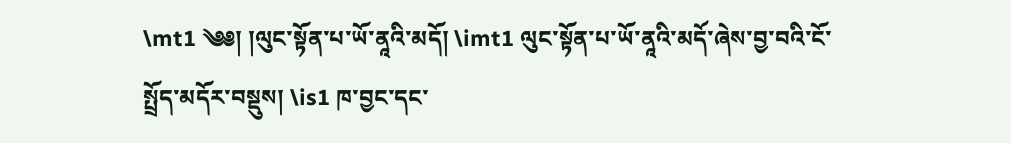\mt1 ༄༅། །ལུང་སྟོན་པ་ཡོ་ནཱའི་མདོ། \imt1 ལུང་སྟོན་པ་ཡོ་ནཱའི་མདོ་ཞེས་བྱ་བའི་ངོ་སྤྲོད་མདོར་བསྡུས། \is1 ཁ་བྱང་དང་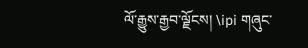ལོ་རྒྱུས་རྒྱབ་ལྗོངས། \ipi གཞུང་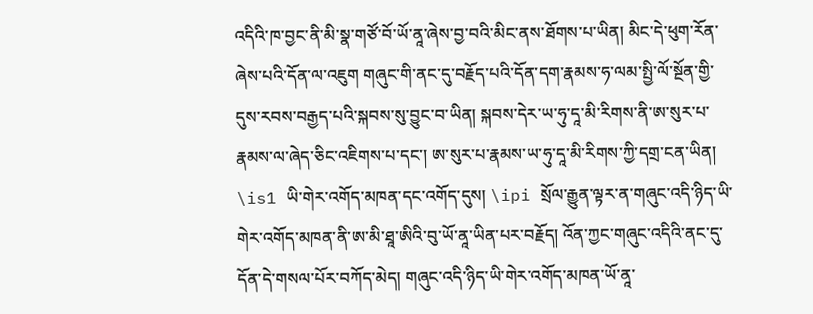འདིའི་ཁ་བྱང་ནི་མི་སྣ་གཙོ་བོ་ཡོ་ནཱ་ཞེས་བྱ་བའི་མིང་ནས་ཐོགས་པ་ཡིན། མིང་དེ་ཕུག་རོན་ཞེས་པའི་དོན་ལ་འཇུག གཞུང་གི་ནང་དུ་བརྗོད་པའི་དོན་དག་རྣམས་ཧ་ལམ་སྤྱི་ལོ་སྔོན་གྱི་དུས་རབས་བརྒྱད་པའི་སྐབས་སུ་བྱུང་བ་ཡིན། སྐབས་དེར་ཡ་ཧུ་དཱ་མི་རིགས་ནི་ཨ་སུར་པ་རྣམས་ལ་ཞེད་ཅིང་འཇིགས་པ་དང་། ཨ་སུར་པ་རྣམས་ཡ་ཧུ་དཱ་མི་རིགས་ཀྱི་དགྲ་ངན་ཡིན། \is1 ཡི་གེར་འགོད་མཁན་དང་འགོད་དུས། \ipi སྲོལ་རྒྱུན་ལྟར་ན་གཞུང་འདི་ཉིད་ཡི་གེར་འགོད་མཁན་ནི་ཨ་མི་ཐཱ་ཨིའི་བུ་ཡོ་ནཱ་ཡིན་པར་བརྗོད། འོན་ཀྱང་གཞུང་འདིའི་ནང་དུ་དོན་དེ་གསལ་པོར་བཀོད་མེད། གཞུང་འདི་ཉིད་ཡི་གེར་འགོད་མཁན་ཡོ་ནཱ་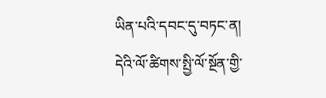ཡིན་པའི་དབང་དུ་བཏང་ན། དེའི་ལོ་ཚིགས་སྤྱི་ལོ་སྔོན་གྱི་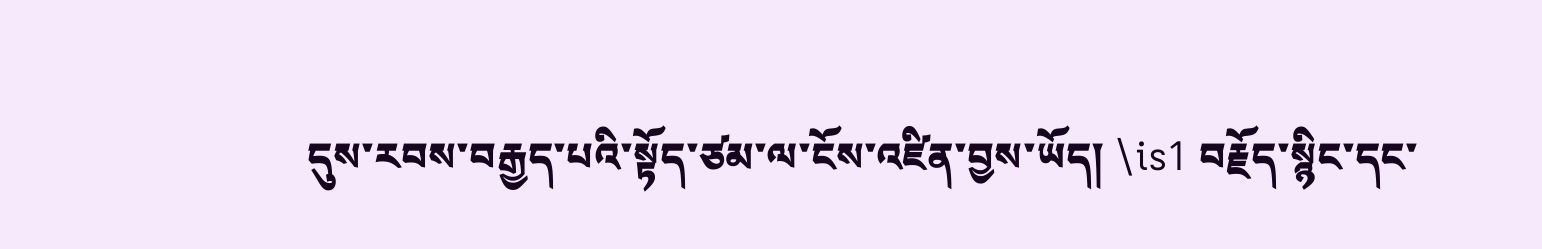དུས་རབས་བརྒྱད་པའི་སྟོད་ཙམ་ལ་ངོས་འཛིན་བྱས་ཡོད། \is1 བརྗོད་སྙིང་དང་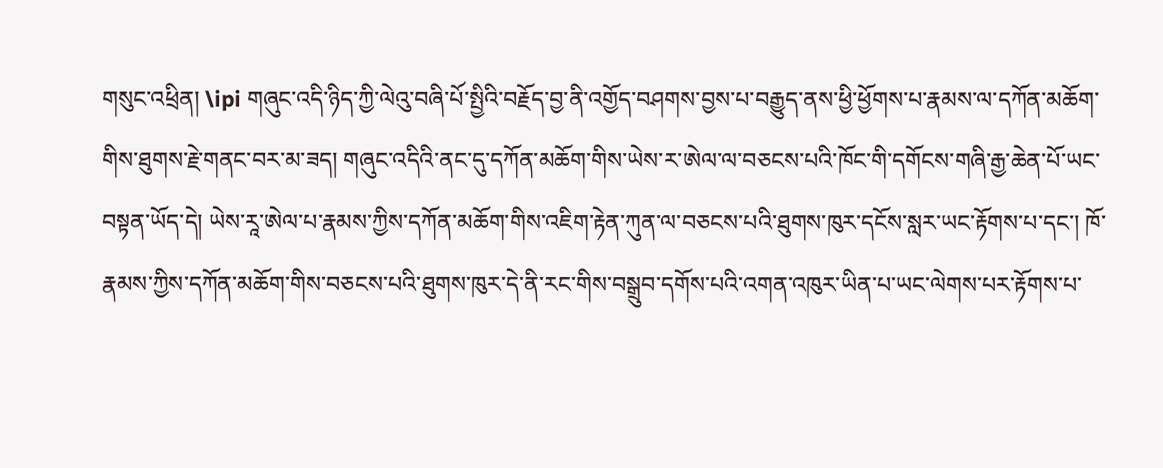གསུང་འཕྲིན། \ipi གཞུང་འདི་ཉིད་ཀྱི་ལེའུ་བཞི་པོ་སྤྱིའི་བརྗོད་བྱ་ནི་འགྱོད་བཤགས་བྱས་པ་བརྒྱུད་ནས་ཕྱི་ཕྱོགས་པ་རྣམས་ལ་དཀོན་མཆོག་གིས་ཐུགས་རྗེ་གནང་བར་མ་ཟད། གཞུང་འདིའི་ནང་དུ་དཀོན་མཆོག་གིས་ཡེས་ར་ཨེལ་ལ་བཅངས་པའི་ཁོང་གི་དགོངས་གཞི་རྒྱ་ཆེན་པོ་ཡང་བསྟན་ཡོད་དེ། ཡེས་རཱ་ཨེལ་པ་རྣམས་ཀྱིས་དཀོན་མཆོག་གིས་འཇིག་རྟེན་ཀུན་ལ་བཅངས་པའི་ཐུགས་ཁུར་དངོས་སླར་ཡང་རྟོགས་པ་དང་། ཁོ་རྣམས་ཀྱིས་དཀོན་མཆོག་གིས་བཅངས་པའི་ཐུགས་ཁུར་དེ་ནི་རང་གིས་བསྒྲུབ་དགོས་པའི་འགན་འཁུར་ཡིན་པ་ཡང་ལེགས་པར་རྟོགས་པ་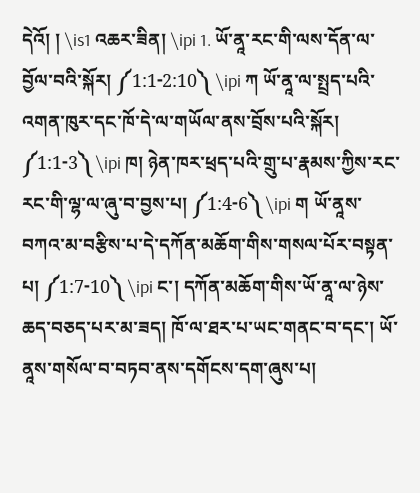དེའོ། ། \is1 འཆར་ཟིན། \ipi 1. ཡོ་ནཱ་རང་གི་ལས་དོན་ལ་བྱོལ་བའི་སྐོར། ༼1:1-2:10༽ \ipi ཀ ཡོ་ནཱ་ལ་སྤྲད་པའི་འགན་ཁུར་དང་ཁོ་དེ་ལ་གཡོལ་ནས་བྲོས་པའི་སྐོར། ༼1:1-3༽ \ipi ཁ། ཉེན་ཁར་ཕྲད་པའི་གྲུ་པ་རྣམས་ཀྱིས་རང་རང་གི་ལྷ་ལ་ཞུ་བ་བྱས་པ། ༼1:4-6༽ \ipi ག ཡོ་ནཱས་བཀའ་མ་བརྩིས་པ་དེ་དཀོན་མཆོག་གིས་གསལ་པོར་བསྟན་པ། ༼1:7-10༽ \ipi ང་། དཀོན་མཆོག་གིས་ཡོ་ནཱ་ལ་ཉེས་ཆད་བཅད་པར་མ་ཟད། ཁོ་ལ་ཐར་པ་ཡང་གནང་བ་དང་། ཡོ་ནཱས་གསོལ་བ་བཏབ་ནས་དགོངས་དག་ཞུས་པ།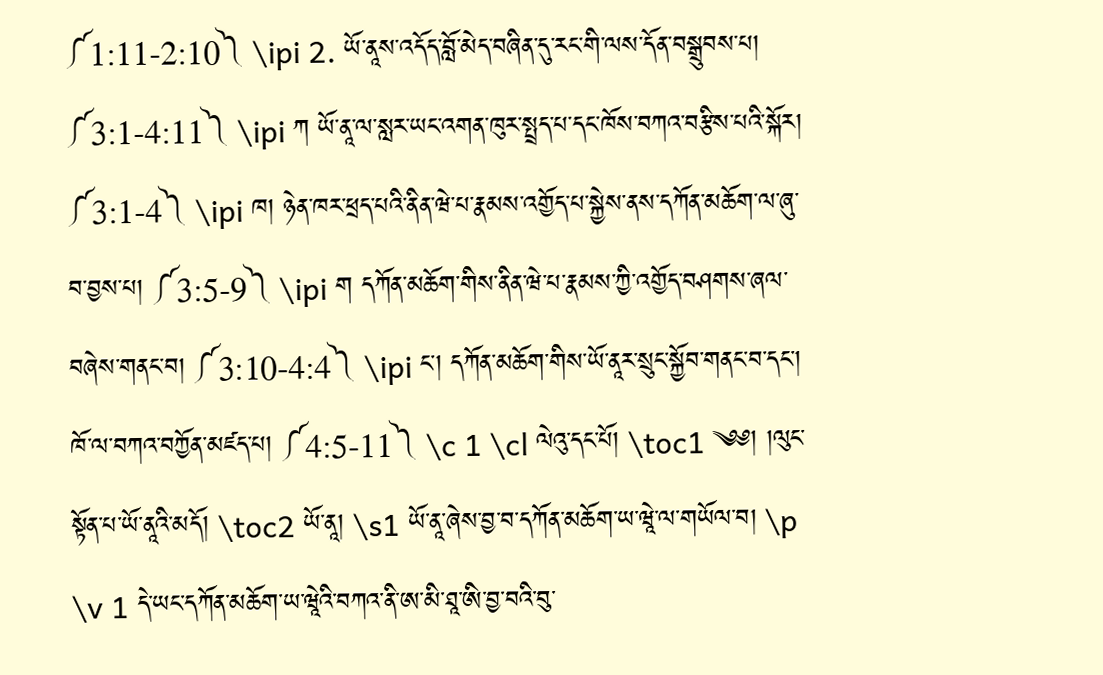༼1:11-2:10༽ \ipi 2. ཡོ་ནཱས་འདོད་བློ་མེད་བཞིན་དུ་རང་གི་ལས་དོན་བསྒྲུབས་པ། ༼3:1-4:11༽ \ipi ཀ ཡོ་ནཱ་ལ་སླར་ཡང་འགན་ཁུར་སྤྲད་པ་དང་ཁོས་བཀའ་བརྩིས་པའི་སྐོར། ༼3:1-4༽ \ipi ཁ། ཉེན་ཁར་ཕྲད་པའི་ནིན་ཝེ་པ་རྣམས་འགྱོད་པ་སྐྱེས་ནས་དཀོན་མཆོག་ལ་ཞུ་བ་བྱས་པ། ༼3:5-9༽ \ipi ག དཀོན་མཆོག་གིས་ནིན་ཝེ་པ་རྣམས་ཀྱི་འགྱོད་བཤགས་ཞལ་བཞེས་གནང་བ། ༼3:10-4:4༽ \ipi ང་། དཀོན་མཆོག་གིས་ཡོ་ནཱར་སྲུང་སྐྱོབ་གནང་བ་དང་། ཁོ་ལ་བཀའ་བཀྱོན་མཛད་པ། ༼4:5-11༽ \c 1 \cl ལེའུ་དང་པོ། \toc1 ༄༅། །ལུང་སྟོན་པ་ཡོ་ནཱའི་མདོ། \toc2 ཡོ་ནཱ། \s1 ཡོ་ནཱ་ཞེས་བྱ་བ་དཀོན་མཆོག་ཡ་ཝཱེ་ལ་གཡོལ་བ། \p \v 1 དེ་ཡང་དཀོན་མཆོག་ཡ་ཝཱེའི་བཀའ་ནི་ཨ་མི་ཐཱ་ཨི་བྱ་བའི་བུ་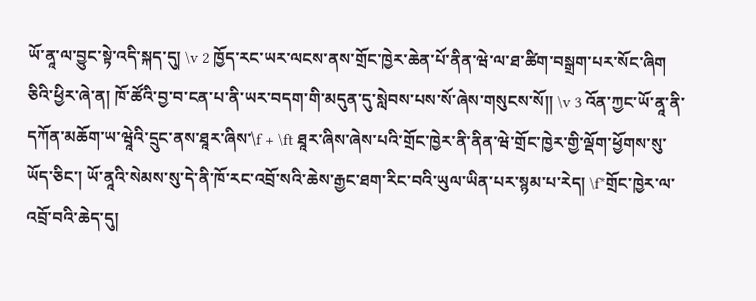ཡོ་ནཱ་ལ་བྱུང་སྟེ་འདི་སྐད་དུ། \v 2 ཁྱོད་རང་ཡར་ལངས་ནས་གྲོང་ཁྱེར་ཆེན་པོ་ནིན་ཝེ་ལ་ཐ་ཚིག་བསྒྲག་པར་སོང་ཞིག ཅིའི་ཕྱིར་ཞེ་ན། ཁོ་ཚོའི་བྱ་བ་ངན་པ་ནི་ཡར་བདག་གི་མདུན་དུ་སླེབས་པས་སོ་ཞེས་གསུངས་སོ༎ \v 3 འོན་ཀྱང་ཡོ་ནཱ་ནི་དཀོན་མཆོག་ཡ་ཝཱེའི་དྲུང་ནས་ཐཱར་ཞིས་\f + \ft ཐཱར་ཞིས་ཞེས་པའི་གྲོང་ཁྱེར་ནི་ནིན་ཝེ་གྲོང་ཁྱེར་གྱི་ལྡོག་ཕྱོགས་སུ་ཡོད་ཅིང་། ཡོ་ནཱའི་སེམས་སུ་དེ་ནི་ཁོ་རང་འབྲོ་སའི་ཆེས་རྒྱང་ཐག་རིང་བའི་ཡུལ་ཡིན་པར་སྙམ་པ་རེད། \f*གྲོང་ཁྱེར་ལ་འབྲོ་བའི་ཆེད་དུ།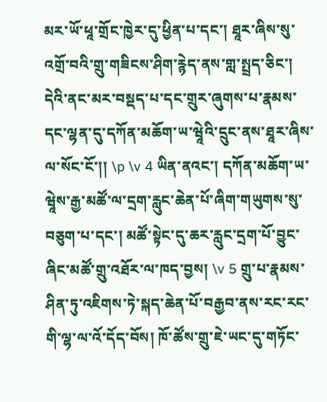མར་ཡོ་ཕཱ་གྲོང་ཁྱེར་དུ་ཕྱིན་པ་དང་། ཐཱར་ཞིས་སུ་འགྲོ་བའི་གྲུ་གཟིངས་ཤིག་རྙེད་ནས་གླ་སྤྲད་ཅིང་། དེའི་ནང་མར་བསྡད་པ་དང་གྲུར་ཞུགས་པ་རྣམས་དང་ལྷན་དུ་དཀོན་མཆོག་ཡ་ཝཱེའི་དྲུང་ནས་ཐཱར་ཞིས་ལ་སོང་ངོ་།། \p \v 4 ཡིན་ནའང་། དཀོན་མཆོག་ཡ་ཝཱེས་རྒྱ་མཚོ་ལ་དྲག་རླུང་ཆེན་པོ་ཞིག་གཡུགས་སུ་བཅུག་པ་དང་། མཚོ་སྟེང་དུ་ཆར་རླུང་དྲག་པོ་བྱུང་ཞིང་མཚོ་གྲུ་འཐོར་ལ་ཁད་བྱས། \v 5 གྲུ་པ་རྣམས་ཤིན་ཏུ་འཇིགས་ཏེ་སྐད་ཆེན་པོ་བརྒྱབ་ནས་རང་རང་གི་ལྷ་ལ་འོ་དོད་བོས། ཁོ་ཚོས་གྲུ་ཇེ་ཡང་དུ་གཏོང་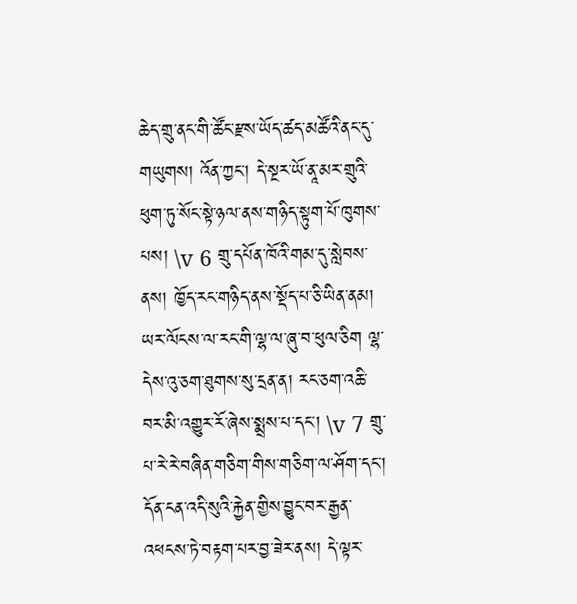ཆེད་གྲུ་ནང་གི་ཚོང་རྫས་ཡོད་ཚད་མཚོའི་ནང་དུ་གཡུགས། འོན་ཀྱང་། དེ་སྔར་ཡོ་ནཱ་མར་གྲུའི་ཕུག་ཏུ་སོང་སྟེ་ཉལ་ནས་གཉིད་སྟུག་པོ་ཁུགས་པས། \v 6 གྲུ་དཔོན་ཁོའི་གམ་དུ་སླེབས་ནས། ཁྱོད་རང་གཉིད་ནས་སྡོད་པ་ཅི་ཡིན་ནམ། ཡར་ལོངས་ལ་རང་གི་ལྷ་ལ་ཞུ་བ་ཕུལ་ཅིག ལྷ་དེས་འུ་ཅག་ཐུགས་སུ་དྲན་ན། རང་ཅག་འཆི་བར་མི་འགྱུར་རོ་ཞེས་སྨྲས་པ་དང་། \v 7 གྲུ་པ་རེ་རེ་བཞིན་གཅིག་གིས་གཅིག་ལ་ཤོག་དང་། དོན་ངན་འདི་སུའི་རྐྱེན་གྱིས་བྱུང་བར་རྒྱན་འཕངས་ཏེ་བརྟག་པར་བྱ་ཟེར་ནས། དེ་ལྟར་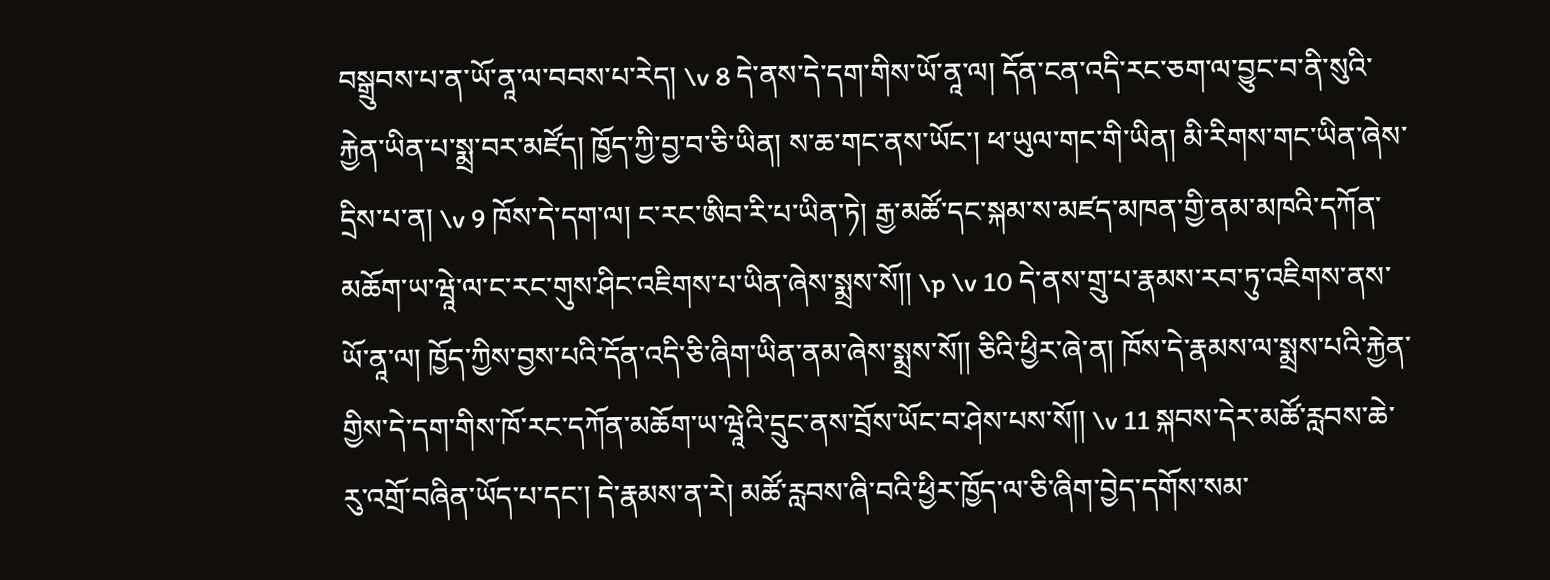བསྒྲུབས་པ་ན་ཡོ་ནཱ་ལ་བབས་པ་རེད། \v 8 དེ་ནས་དེ་དག་གིས་ཡོ་ནཱ་ལ། དོན་ངན་འདི་རང་ཅག་ལ་བྱུང་བ་ནི་སུའི་རྐྱེན་ཡིན་པ་སྨྲ་བར་མཛོད། ཁྱོད་ཀྱི་བྱ་བ་ཅི་ཡིན། ས་ཆ་གང་ནས་ཡོང་། ཕ་ཡུལ་གང་གི་ཡིན། མི་རིགས་གང་ཡིན་ཞེས་དྲིས་པ་ན། \v 9 ཁོས་དེ་དག་ལ། ང་རང་ཨིབ་རི་པ་ཡིན་ཏེ། རྒྱ་མཚོ་དང་སྐམ་ས་མཛད་མཁན་གྱི་ནམ་མཁའི་དཀོན་མཆོག་ཡ་ཝཱེ་ལ་ང་རང་གུས་ཤིང་འཇིགས་པ་ཡིན་ཞེས་སྨྲས་སོ།། \p \v 10 དེ་ནས་གྲུ་པ་རྣམས་རབ་ཏུ་འཇིགས་ནས་ཡོ་ནཱ་ལ། ཁྱོད་ཀྱིས་བྱས་པའི་དོན་འདི་ཅི་ཞིག་ཡིན་ནམ་ཞེས་སྨྲས་སོ།། ཅིའི་ཕྱིར་ཞེ་ན། ཁོས་དེ་རྣམས་ལ་སྨྲས་པའི་རྐྱེན་གྱིས་དེ་དག་གིས་ཁོ་རང་དཀོན་མཆོག་ཡ་ཝཱེའི་དྲུང་ནས་བྲོས་ཡོང་བ་ཤེས་པས་སོ།། \v 11 སྐབས་དེར་མཚོ་རླབས་ཆེ་རུ་འགྲོ་བཞིན་ཡོད་པ་དང་། དེ་རྣམས་ན་རེ། མཚོ་རླབས་ཞི་བའི་ཕྱིར་ཁྱོད་ལ་ཅི་ཞིག་བྱེད་དགོས་སམ་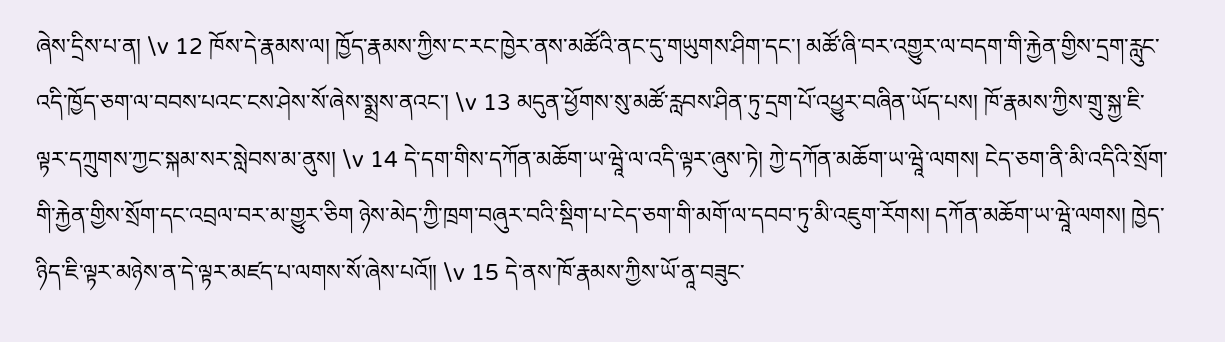ཞེས་དྲིས་པ་ན། \v 12 ཁོས་དེ་རྣམས་ལ། ཁྱོད་རྣམས་ཀྱིས་ང་རང་ཁྱེར་ནས་མཚོའི་ནང་དུ་གཡུགས་ཤིག་དང་། མཚོ་ཞི་བར་འགྱུར་ལ་བདག་གི་རྐྱེན་གྱིས་དྲག་རླུང་འདི་ཁྱོད་ཅག་ལ་བབས་པའང་ངས་ཤེས་སོ་ཞེས་སྨྲས་ནའང་། \v 13 མདུན་ཕྱོགས་སུ་མཚོ་རླབས་ཤིན་ཏུ་དྲག་པོ་འཕྱུར་བཞིན་ཡོད་པས། ཁོ་རྣམས་ཀྱིས་གྲུ་སྐྱ་ཇི་ལྟར་དཀྲུགས་ཀྱང་སྐམ་སར་སླེབས་མ་ནུས། \v 14 དེ་དག་གིས་དཀོན་མཆོག་ཡ་ཝཱེ་ལ་འདི་ལྟར་ཞུས་ཏེ། ཀྱེ་དཀོན་མཆོག་ཡ་ཝཱེ་ལགས། ངེད་ཅག་ནི་མི་འདིའི་སྲོག་གི་རྐྱེན་གྱིས་སྲོག་དང་འབྲལ་བར་མ་གྱུར་ཅིག ཉེས་མེད་ཀྱི་ཁྲག་བཞུར་བའི་སྡིག་པ་ངེད་ཅག་གི་མགོ་ལ་དབབ་ཏུ་མི་འཇུག་རོགས། དཀོན་མཆོག་ཡ་ཝཱེ་ལགས། ཁྱེད་ཉིད་ཇི་ལྟར་མཉེས་ན་དེ་ལྟར་མཛད་པ་ལགས་སོ་ཞེས་པའོ།། \v 15 དེ་ནས་ཁོ་རྣམས་ཀྱིས་ཡོ་ནཱ་བཟུང་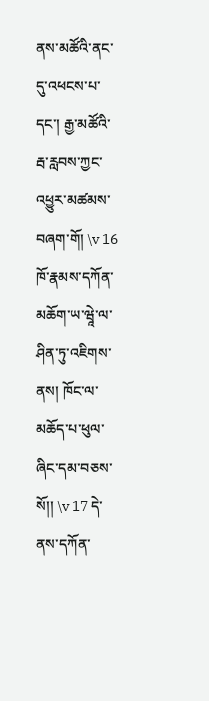ནས་མཚོའི་ནང་དུ་འཕངས་པ་དང་། རྒྱ་མཚོའི་རྦ་རླབས་ཀྱང་འཕྱུར་མཚམས་བཞག་གོ། \v 16 ཁོ་རྣམས་དཀོན་མཆོག་ཡ་ཝཱེ་ལ་ཤིན་ཏུ་འཇིགས་ནས། ཁོང་ལ་མཆོད་པ་ཕུལ་ཞིང་དམ་བཅས་སོ།། \v 17 དེ་ནས་དཀོན་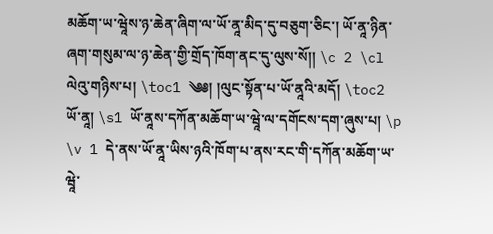མཆོག་ཡ་ཝཱེས་ཉ་ཆེན་ཞིག་ལ་ཡོ་ནཱ་མིད་དུ་བཅུག་ཅིང་། ཡོ་ནཱ་ཉིན་ཞག་གསུམ་ལ་ཉ་ཆེན་གྱི་གྲོད་ཁོག་ནང་དུ་ལུས་སོ།། \c 2 \cl ལེའུ་གཉིས་པ། \toc1 ༄༅། །ལུང་སྟོན་པ་ཡོ་ནཱའི་མདོ། \toc2 ཡོ་ནཱ། \s1 ཡོ་ནཱས་དཀོན་མཆོག་ཡ་ཝཱེ་ལ་དགོངས་དག་ཞུས་པ། \p \v 1 དེ་ནས་ཡོ་ནཱ་ཡིས་ཉའི་ཁོག་པ་ནས་རང་གི་དཀོན་མཆོག་ཡ་ཝཱེ་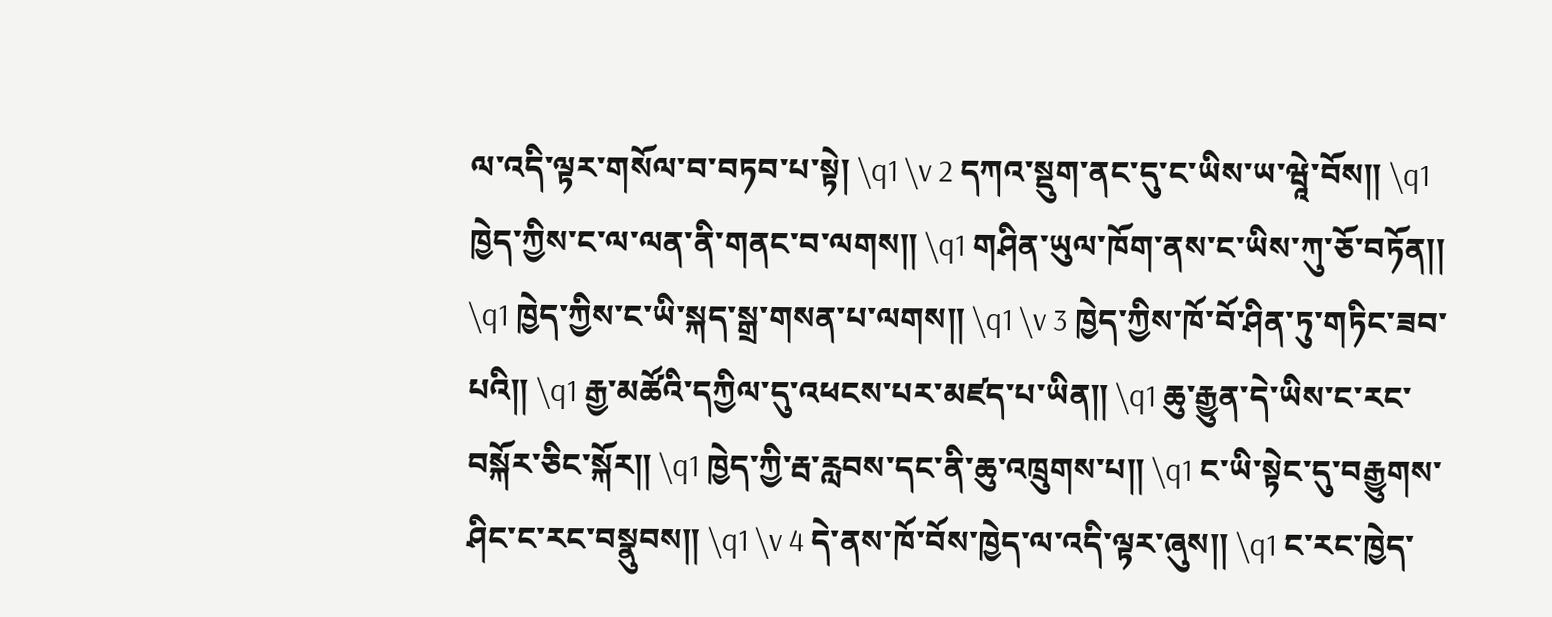ལ་འདི་ལྟར་གསོལ་བ་བཏབ་པ་སྟེ། \q1 \v 2 དཀའ་སྡུག་ནང་དུ་ང་ཡིས་ཡ་ཝཱེ་བོས༎ \q1 ཁྱེད་ཀྱིས་ང་ལ་ལན་ནི་གནང་བ་ལགས༎ \q1 གཤིན་ཡུལ་ཁོག་ནས་ང་ཡིས་ཀུ་ཅོ་བཏོན།། \q1 ཁྱེད་ཀྱིས་ང་ཡི་སྐད་སྒྲ་གསན་པ་ལགས༎ \q1 \v 3 ཁྱེད་ཀྱིས་ཁོ་བོ་ཤིན་ཏུ་གཏིང་ཟབ་པའི༎ \q1 རྒྱ་མཚོའི་དཀྱིལ་དུ་འཕངས་པར་མཛད་པ་ཡིན༎ \q1 ཆུ་རྒྱུན་དེ་ཡིས་ང་རང་བསྐོར་ཅིང་སྐོར༎ \q1 ཁྱེད་ཀྱི་རྦ་རླབས་དང་ནི་ཆུ་འཁྲུགས་པ༎ \q1 ང་ཡི་སྟེང་དུ་བརྒྱུགས་ཤིང་ང་རང་བསྣུབས༎ \q1 \v 4 དེ་ནས་ཁོ་བོས་ཁྱེད་ལ་འདི་ལྟར་ཞུས།། \q1 ང་རང་ཁྱེད་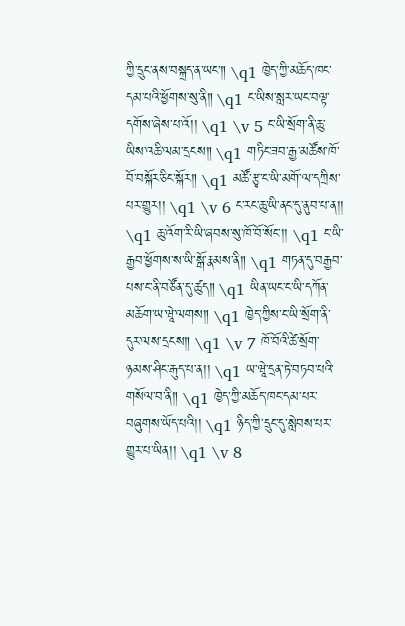ཀྱི་དྲུང་ནས་བསྐྲད་ན་ཡང་༎ \q1 ཁྱེད་ཀྱི་མཆོད་ཁང་དམ་པའི་ཕྱོགས་སུ་ནི༎ \q1 ང་ཡིས་སླར་ཡང་བལྟ་དགོས་ཞེས་པ་འོ།། \q1 \v 5 ང་ཡི་སྲོག་ནི་ཆུ་ཡིས་འཆི་ལམ་དྲངས༎ \q1 གཏིང་ཟབ་རྒྱ་མཚོས་ཁོ་བོ་བསྐོར་ཅིང་སྐོར༎ \q1 མཚོ་རྩྭ་ང་ཡི་མགོ་ལ་དཀྲིས་པར་གྱུར།། \q1 \v 6 ང་རང་ཆུ་ཡི་ནང་དུ་ནུབ་པ་ན།། \q1 ཆུ་འོག་རི་ཡི་ཞབས་སུ་ཁོ་བོ་སོང་།། \q1 ང་ཡི་རྒྱབ་ཕྱོགས་ས་ཡི་སྒོ་རྣམས་ནི༎ \q1 གཏན་དུ་བརྒྱབ་པས་ང་ནི་བཙོན་དུ་ཚུད༎ \q1 ཡིན་ཡང་ང་ཡི་དཀོན་མཆོག་ཡ་ཝཱེ་ལགས༎ \q1 ཁྱེད་ཀྱིས་ང་ཡི་སྲོག་ནི་དུར་ལས་དྲངས༎ \q1 \v 7 ཁོ་བོའི་ཚེ་སྲོག་ཉམས་ཤིང་རྒུད་པ་ན།། \q1 ཡ་ཝཱེ་དྲན་ཏེ་བཏབ་པའི་གསོལ་བ་ནི༎ \q1 ཁྱེད་ཀྱི་མཆོད་ཁང་དམ་པར་བཞུགས་ཡོད་པའི།། \q1 ཉིད་ཀྱི་དྲུང་དུ་སླེབས་པར་གྱུར་པ་ཡིན།། \q1 \v 8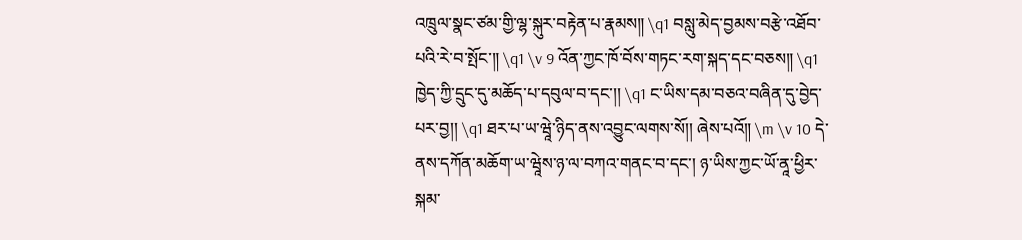འཁྲུལ་སྣང་ཙམ་གྱི་ལྷ་སྐུར་བརྟེན་པ་རྣམས༎ \q1 བསླུ་མེད་བྱམས་བརྩེ་འཐོབ་པའི་རེ་བ་སྤོང་༎ \q1 \v 9 འོན་ཀྱང་ཁོ་བོས་གཏང་རག་སྐད་དང་བཅས༎ \q1 ཁྱེད་ཀྱི་དྲུང་དུ་མཆོད་པ་དབུལ་བ་དང་།། \q1 ང་ཡིས་དམ་བཅའ་བཞིན་དུ་བྱེད་པར་བྱ།། \q1 ཐར་པ་ཡ་ཝཱེ་ཉིད་ནས་འབྱུང་ལགས་སོ།། ཞེས་པའོ༎ \m \v 10 དེ་ནས་དཀོན་མཆོག་ཡ་ཝཱེས་ཉ་ལ་བཀའ་གནང་བ་དང་། ཉ་ཡིས་ཀྱང་ཡོ་ནཱ་ཕྱིར་སྐམ་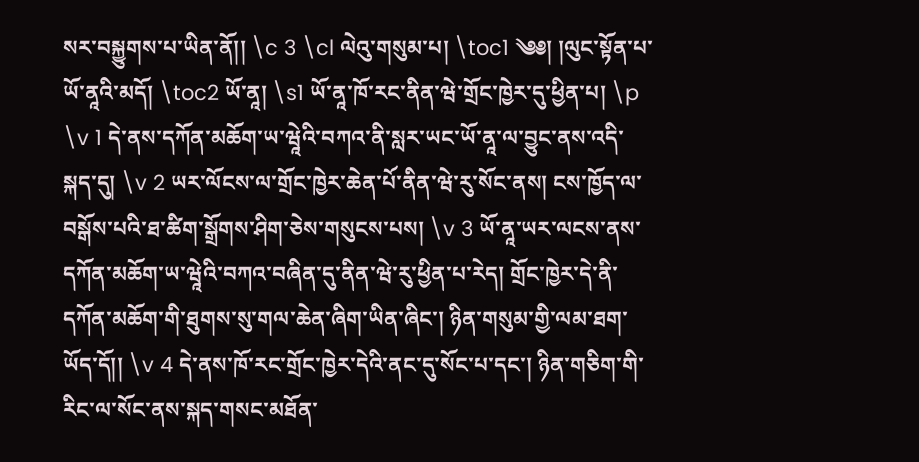སར་བསྐྱུགས་པ་ཡིན་ནོ།། \c 3 \cl ལེའུ་གསུམ་པ། \toc1 ༄༅། །ལུང་སྟོན་པ་ཡོ་ནཱའི་མདོ། \toc2 ཡོ་ནཱ། \s1 ཡོ་ནཱ་ཁོ་རང་ནིན་ཝེ་གྲོང་ཁྱེར་དུ་ཕྱིན་པ། \p \v 1 དེ་ནས་དཀོན་མཆོག་ཡ་ཝཱེའི་བཀའ་ནི་སླར་ཡང་ཡོ་ནཱ་ལ་བྱུང་ནས་འདི་སྐད་དུ། \v 2 ཡར་ལོངས་ལ་གྲོང་ཁྱེར་ཆེན་པོ་ནིན་ཝེ་རུ་སོང་ནས། ངས་ཁྱོད་ལ་བསྒོས་པའི་ཐ་ཚིག་སྒྲོགས་ཤིག་ཅེས་གསུངས་པས། \v 3 ཡོ་ནཱ་ཡར་ལངས་ནས་དཀོན་མཆོག་ཡ་ཝཱེའི་བཀའ་བཞིན་དུ་ནིན་ཝེ་རུ་ཕྱིན་པ་རེད། གྲོང་ཁྱེར་དེ་ནི་དཀོན་མཆོག་གི་ཐུགས་སུ་གལ་ཆེན་ཞིག་ཡིན་ཞིང་། ཉིན་གསུམ་གྱི་ལམ་ཐག་ཡོད་དོ།། \v 4 དེ་ནས་ཁོ་རང་གྲོང་ཁྱེར་དེའི་ནང་དུ་སོང་པ་དང་། ཉིན་གཅིག་གི་རིང་ལ་སོང་ནས་སྐད་གསང་མཐོན་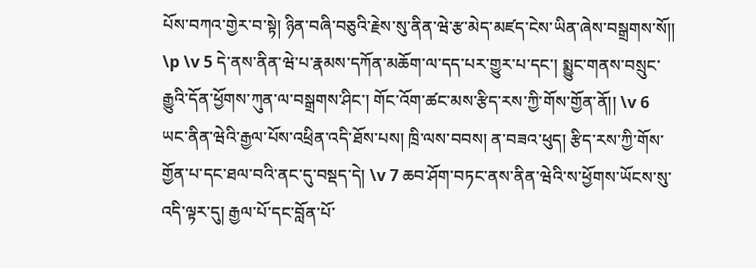པོས་བཀའ་གྱེར་བ་སྟེ། ཉིན་བཞི་བཅུའི་རྗེས་སུ་ནིན་ཝེ་རྩ་མེད་མཛད་ངེས་ཡིན་ཞེས་བསྒྲགས་སོ།། \p \v 5 དེ་ནས་ནིན་ཝེ་པ་རྣམས་དཀོན་མཆོག་ལ་དད་པར་གྱུར་པ་དང་། སྨྱུང་གནས་བསྲུང་རྒྱུའི་དོན་ཕྱོགས་ཀུན་ལ་བསྒྲགས་ཤིང་། གོང་འོག་ཚང་མས་རྩིད་རས་ཀྱི་གོས་གྱོན་ནོ།། \v 6 ཡང་ནིན་ཝེའི་རྒྱལ་པོས་འཕྲིན་འདི་ཐོས་པས། ཁྲི་ལས་བབས། ན་བཟའ་ཕུད། རྩིད་རས་ཀྱི་གོས་གྱོན་པ་དང་ཐལ་བའི་ནང་དུ་བསྡད་དེ། \v 7 ཆབ་ཤོག་བཏང་ནས་ནིན་ཝེའི་ས་ཕྱོགས་ཡོངས་སུ་འདི་ལྟར་དུ། རྒྱལ་པོ་དང་བློན་པོ་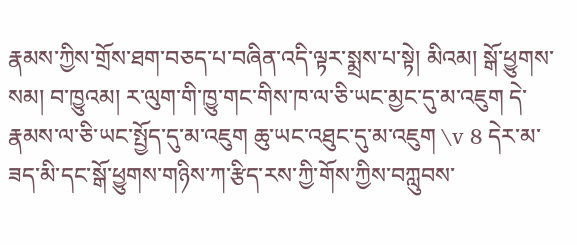རྣམས་ཀྱིས་གྲོས་ཐག་བཅད་པ་བཞིན་འདི་ལྟར་སྨྲས་པ་སྟེ། མིའམ། སྒོ་ཕྱུགས་སམ། བ་ཁྱུའམ། ར་ལུག་གི་ཁྱུ་གང་གིས་ཁ་ལ་ཅི་ཡང་མྱང་དུ་མ་འཇུག དེ་རྣམས་ལ་ཅི་ཡང་སྤྱོད་དུ་མ་འཇུག ཆུ་ཡང་འཐུང་དུ་མ་འཇུག \v 8 དེར་མ་ཟད་མི་དང་སྒོ་ཕྱུགས་གཉིས་ཀ་རྩིད་རས་ཀྱི་གོས་ཀྱིས་བཀླུབས་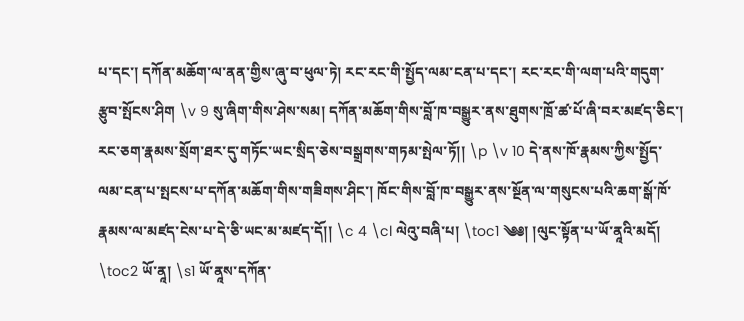པ་དང་། དཀོན་མཆོག་ལ་ནན་གྱིས་ཞུ་བ་ཕུལ་ཏེ། རང་རང་གི་སྤྱོད་ལམ་ངན་པ་དང་། རང་རང་གི་ལག་པའི་གདུག་རྩུབ་སྤོངས་ཤིག \v 9 སུ་ཞིག་གིས་ཤེས་སམ། དཀོན་མཆོག་གིས་བློ་ཁ་བསྒྱུར་ནས་ཐུགས་ཁྲོ་ཚ་པོ་ཞི་བར་མཛད་ཅིང་། རང་ཅག་རྣམས་སྲོག་ཐར་དུ་གཏོང་ཡང་སྲིད་ཅེས་བསྒྲགས་གཏམ་སྤེལ་ཏོ།། \p \v 10 དེ་ནས་ཁོ་རྣམས་ཀྱིས་སྤྱོད་ལམ་ངན་པ་སྤངས་པ་དཀོན་མཆོག་གིས་གཟིགས་ཤིང་། ཁོང་གིས་བློ་ཁ་བསྒྱུར་ནས་སྔོན་ལ་གསུངས་པའི་ཆག་སྒོ་ཁོ་རྣམས་ལ་མཛད་ངེས་པ་དེ་ཅི་ཡང་མ་མཛད་དོ།། \c 4 \cl ལེའུ་བཞི་པ། \toc1 ༄༅། །ལུང་སྟོན་པ་ཡོ་ནཱའི་མདོ། \toc2 ཡོ་ནཱ། \s1 ཡོ་ནཱས་དཀོན་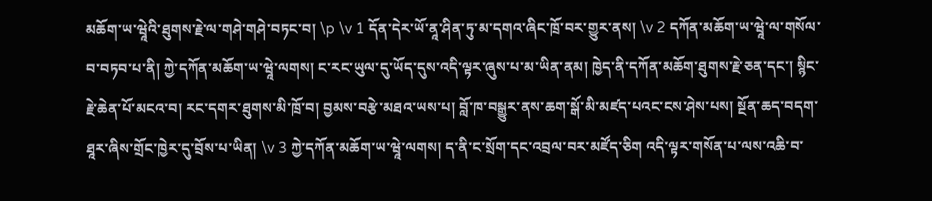མཆོག་ཡ་ཝཱེའི་ཐུགས་རྗེ་ལ་གཤེ་གཤེ་བཏང་བ། \p \v 1 དོན་དེར་ཡོ་ནཱ་ཤིན་ཏུ་མ་དགའ་ཞིང་ཁྲོ་བར་གྱུར་ནས། \v 2 དཀོན་མཆོག་ཡ་ཝཱེ་ལ་གསོལ་བ་བཏབ་པ་ནི། ཀྱེ་དཀོན་མཆོག་ཡ་ཝཱེ་ལགས། ང་རང་ཡུལ་དུ་ཡོད་དུས་འདི་ལྟར་ཞུས་པ་མ་ཡིན་ནམ། ཁྱེད་ནི་དཀོན་མཆོག་ཐུགས་རྗེ་ཅན་དང་། སྙིང་རྗེ་ཆེན་པོ་མངའ་བ། རང་དགར་ཐུགས་མི་ཁྲོ་བ། བྱམས་བརྩེ་མཐའ་ཡས་པ། བློ་ཁ་བསྒྱུར་ནས་ཆག་སྒོ་མི་མཛད་པའང་ངས་ཤེས་པས། སྔོན་ཆད་བདག་ཐཱར་ཞིས་གྲོང་ཁྱེར་དུ་བྲོས་པ་ཡིན། \v 3 ཀྱེ་དཀོན་མཆོག་ཡ་ཝཱེ་ལགས། ད་ནི་ང་སྲོག་དང་འབྲལ་བར་མཛོད་ཅིག འདི་ལྟར་གསོན་པ་ལས་འཆི་བ་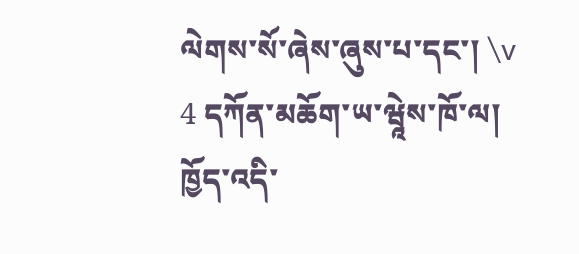ལེགས་སོ་ཞེས་ཞུས་པ་དང་། \v 4 དཀོན་མཆོག་ཡ་ཝཱེས་ཁོ་ལ། ཁྱོད་འདི་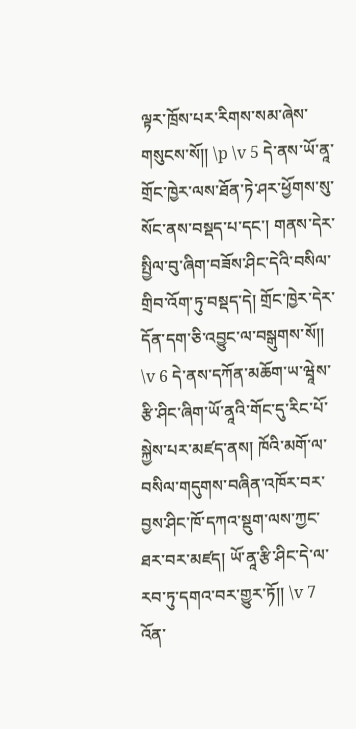ལྟར་ཁྲོས་པར་རིགས་སམ་ཞེས་གསུངས་སོ།། \p \v 5 དེ་ནས་ཡོ་ནཱ་གྲོང་ཁྱེར་ལས་ཐོན་ཏེ་ཤར་ཕྱོགས་སུ་སོང་ནས་བསྡད་པ་དང་། གནས་དེར་སྤྱིལ་བུ་ཞིག་བཟོས་ཤིང་དེའི་བསིལ་གྲིབ་འོག་ཏུ་བསྡད་དེ། གྲོང་ཁྱེར་དེར་དོན་དག་ཅི་འབྱུང་ལ་བསྒུགས་སོ།། \v 6 དེ་ནས་དཀོན་མཆོག་ཡ་ཝཱེས་རྩི་ཤིང་ཞིག་ཡོ་ནཱའི་གོང་དུ་རིང་པོ་སྐྱེས་པར་མཛད་ནས། ཁོའི་མགོ་ལ་བསིལ་གདུགས་བཞིན་འཁོར་བར་བྱས་ཤིང་ཁོ་དཀའ་སྡུག་ལས་ཀྱང་ཐར་བར་མཛད། ཡོ་ནཱ་རྩི་ཤིང་དེ་ལ་རབ་ཏུ་དགའ་བར་གྱུར་ཏོ།། \v 7 འོན་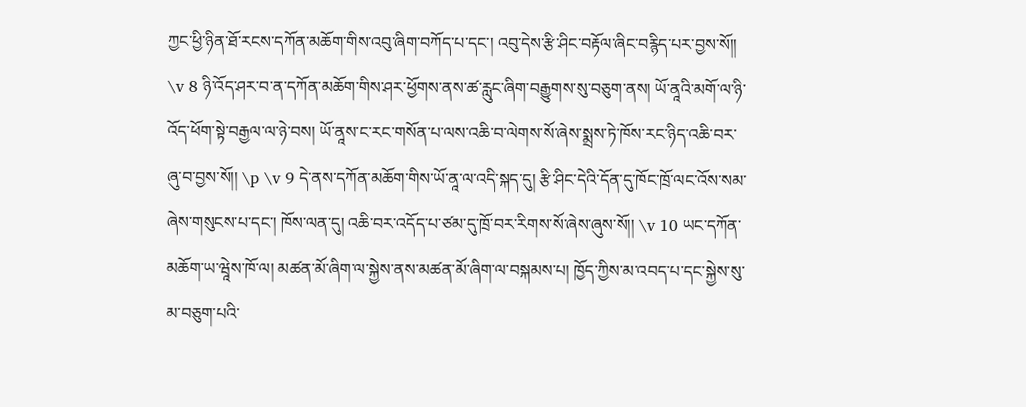ཀྱང་ཕྱི་ཉིན་ཐོ་རངས་དཀོན་མཆོག་གིས་འབུ་ཞིག་བཀོད་པ་དང་། འབུ་དེས་རྩི་ཤིང་བརྟོལ་ཞིང་བརྙིད་པར་བྱས་སོ།། \v 8 ཉི་འོད་ཤར་བ་ན་དཀོན་མཆོག་གིས་ཤར་ཕྱོགས་ནས་ཚ་རླུང་ཞིག་བརྒྱུགས་སུ་བཅུག་ནས། ཡོ་ནཱའི་མགོ་ལ་ཉི་འོད་ཕོག་སྟེ་བརྒྱལ་ལ་ཉེ་བས། ཡོ་ནཱས་ང་རང་གསོན་པ་ལས་འཆི་བ་ལེགས་སོ་ཞེས་སྨྲས་ཏེ་ཁོས་རང་ཉིད་འཆི་བར་ཞུ་བ་བྱས་སོ།། \p \v 9 དེ་ནས་དཀོན་མཆོག་གིས་ཡོ་ནཱ་ལ་འདི་སྐད་དུ། རྩི་ཤིང་དེའི་དོན་དུ་ཁོང་ཁྲོ་ལང་འོས་སམ་ཞེས་གསུངས་པ་དང་། ཁོས་ལན་དུ། འཆི་བར་འདོད་པ་ཙམ་དུ་ཁྲོ་བར་རིགས་སོ་ཞེས་ཞུས་སོ།། \v 10 ཡང་དཀོན་མཆོག་ཡ་ཝཱེས་ཁོ་ལ། མཚན་མོ་ཞིག་ལ་སྐྱེས་ནས་མཚན་མོ་ཞིག་ལ་བསྐམས་པ། ཁྱོད་ཀྱིས་མ་འབད་པ་དང་སྐྱེས་སུ་མ་བཅུག་པའི་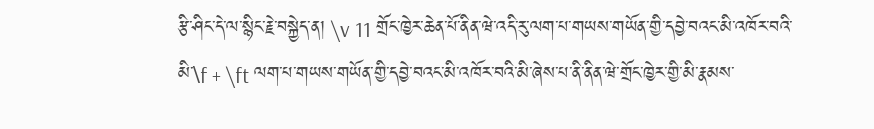རྩི་ཤིང་དེ་ལ་སྙིང་རྗེ་བསྐྱེད་ན། \v 11 གྲོང་ཁྱེར་ཆེན་པོ་ནིན་ཝེ་འདི་རུ་ལག་པ་གཡས་གཡོན་གྱི་དབྱེ་བའང་མི་འཁོར་བའི་མི་\f + \ft ལག་པ་གཡས་གཡོན་གྱི་དབྱེ་བའང་མི་འཁོར་བའི་མི་ཞེས་པ་ནི་ནིན་ཝེ་གྲོང་ཁྱེར་གྱི་མི་རྣམས་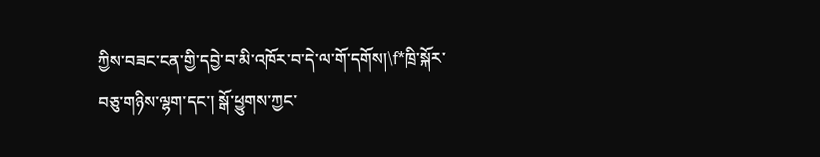ཀྱིས་བཟང་ངན་གྱི་དབྱེ་བ་མི་འཁོར་བ་དེ་ལ་གོ་དགོས།\f*ཁྲི་སྐོར་བཅུ་གཉིས་ལྷག་དང་། སྒོ་ཕྱུགས་ཀྱང་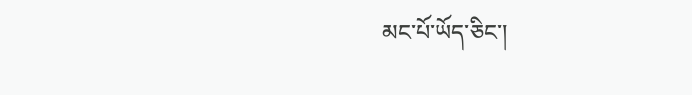མང་པོ་ཡོད་ཅིང་།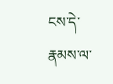ངས་དེ་རྣམས་ལ་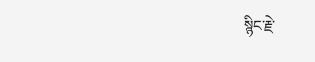སྙིང་རྗེ་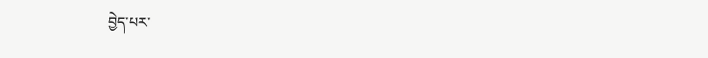བྱེད་པར་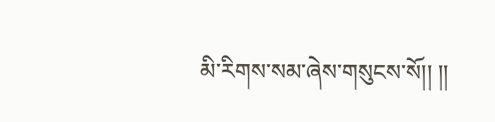མི་རིགས་སམ་ཞེས་གསུངས་སོ།། །།